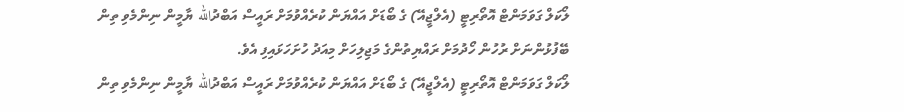ލޯކަލް ގަވަމަންޓް އޮތޯރިޓީ (އެލްޖީއޭ) ގެ ބޯޑަށް އައްޔަން ކުރެއްވުމަށް ރައީސް އަބްދުالله ޔާމީން ނިންމެވި ތިން ބޭފުޅުންނަށް ރުހުން ހޯދުމަށް ރައްޔިތުންގެ މަޖިލިހަށް މިއަދު ހުށަހަޅައިފި އެވެ.
ލޯކަލް ގަވަމަންޓް އޮތޯރިޓީ (އެލްޖީއޭ) ގެ ބޯޑަށް އައްޔަން ކުރެއްވުމަށް ރައީސް އަބްދުالله ޔާމީން ނިންމެވި ތިން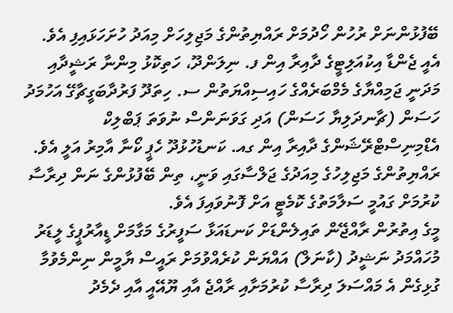ބޭފުޅުންނަށް ރުހުން ހޯދުމަށް ރައްޔިތުންގެ މަޖިލިހަށް މިއަދު ހުށަހަޅައިފި އެވެ.
އެއީ ޖެންޑާ އިކުއަލިޓީގެ ދާއިރާ އިން ފ. ނިލަންދޫ، ހަތިކޮޅު މިންނާ ރަޝީދާއި މަދަނީ ޖަމިއްޔާގެ މެމްބަރެއްގެ ހައިސިއްޔަތުން ސ. ހިތަދޫ ފަރުދާބަގީޗާގޭ އަހުމަދު ހަސަން (ޗާނދަލިޔާ ހަސަން) އަދި ގަވަނަންސް ނުވަތަ ޕަބްލިކް އެޑްމިނިސްޓްރޭޝަންގެ ދާއިރާ އިން ގއ. ކަނޑުހުޅުދޫ ހެޕީ ކޯނާ އާމިރު އަލީ އެވެ.
ރައްޔިތުންގެ މަޖިލިހުގެ މިއަދުގެ ޖަލްސާގައި ވަނީ، ތިން ބޭފުޅުންގެ ނަން ދިރާސާ ކުރުމަށް ގައުމީ ސަލާމަތުގެ ކޮމެޓީ އަށް ފޮނުވައިފަ އެވެ.
މީގެ އިތުރުން ރާއްޖޭން ތައިލެންޑަށް ކަނޑައަޅާ ސަފީރުގެ މަގާމަށް ޑީއާރުޕީގެ ލީޑަރު މުހައްމަދު ނަޝީދު (ކާނަލް) އައްޔަން ކުރެއްވުމަށް ރައީސް ޔާމީން ނިންމެވުމާ ގުޅިގެން އެ މައްސަލަ ދިރާސާ ކުރުމަށާއި ރާއްޖެ އާއި ޔޫއޭއީ އާއި ދެމެދު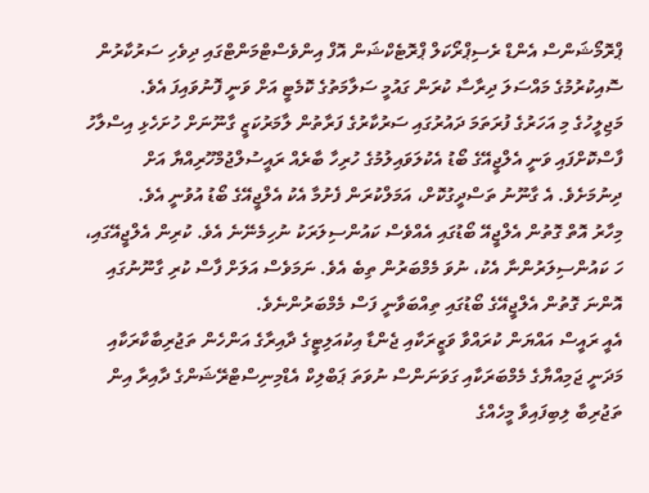ޕްރޮމޯޝަންސް އެންޑް ރެސިޕްރޯކަލް ޕްރޮޓެކްޝަން އޮފް އިންވެސްޓްމަންޓްގައި ދިވެހި ސަރުކާރުން ސޮއިކުރުމުގެ މައްސަލަ ދިރާސާ ކުރަން ގައުމީ ސަލާމަތުގެ ކޮމެޓީ އަށް ވަނީ ފޮނުވައިފަ އެވެ.
މަޖިލީހުގެ މި އަހަރުގެ ފުރަތަމަ ދައުރުގައި ސަރުކާރުގެ ފަރާތުން ލާމަރުކަޒީ ގާނޫނަށް ހުށަހެޅި އިސްލާހު ފާސްކޮށްފައި ވަނީ އެލްޖީއޭގެ ބޯޑު އެކުލަވައިލުމުގެ ހުރިހާ ބާރެއް ރައީސުލްޖުމްހޫރިއްޔާ އަށް ދިނުމަށެވެ. އެ ގާނޫނު ތަސްދީގުކޮށް، އަމަލްކުރަން ފެށުމާ އެކު އެލްޖީއޭގެ ބޯޑު އުވުނީ އެވެ.
މިހާރު އޮތް ގޮތުން އެލްޖީއޭ ބޯޑުގައި އެއްވެސް ކައުންސިލަރަކު ނުހިމެނޭނެ އެވެ. ކުރިން އެލްޖީއޭގައި، ހަ ކައުންސިލަރުންނާ އެކު، ނުވަ މެމްބަރުން ތިބެ އެވެ. ނަމަވެސް އަލަށް ފާސް ކުރި ގާނޫނުގައި އޮންނަ ގޮތުން އެލްޖީއޭގެ ބޯޑުގައި ތިއްބަވާނީ ފަސް މެމްބަރުންނެވެ.
އެއީ ރައީސް އައްޔަން ކުރައްވާ ވަޒީރަކާއި ޖެންޑާ އިކުއަލިޓީގެ ދާއިރާގެ އަންހެން ތަޖުރިބާކާރަކާއި މަދަނީ ޖަމިއްޔާގެ މެމްބަރަކާއި ގަވަނަންސް ނުވަތަ ޕަބްލިކް އެޑްމިނިސްޓްރޭޝަންގެ ދާއިރާ އިން ތަޖުރިބާ ލިބިފައިވާ މީހެއްގެ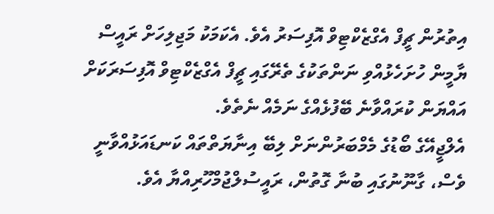އިތުރުން ޗީފް އެގްޒެކްޓިވް އޮފިސަރު އެވެ. އެކަމަކު މަޖިލިހަށް ރައީސް ޔާމީން ހުށަހެޅުއްވި ނަންތަކުގެ ތެރޭގައި ޗީފް އެގްޒެކްޓިވް އޮފިސަރަކަށް އައްޔަން ކުރައްވާނެ ބޭފުޅެއްގެ ނަމެއް ނެތެވެ.
އެލްޖީއޭގެ ބޯޑުގެ މެމްބަރުންނަށް ލިބޭ އިނާޔަތްތައް ކަނޑައަޅުއްވާނީ ވެސް، ގާނޫނުގައި ބުނާ ގޮތުން، ރައީސުލްޖުމްހޫރިއްޔާ އެވެ.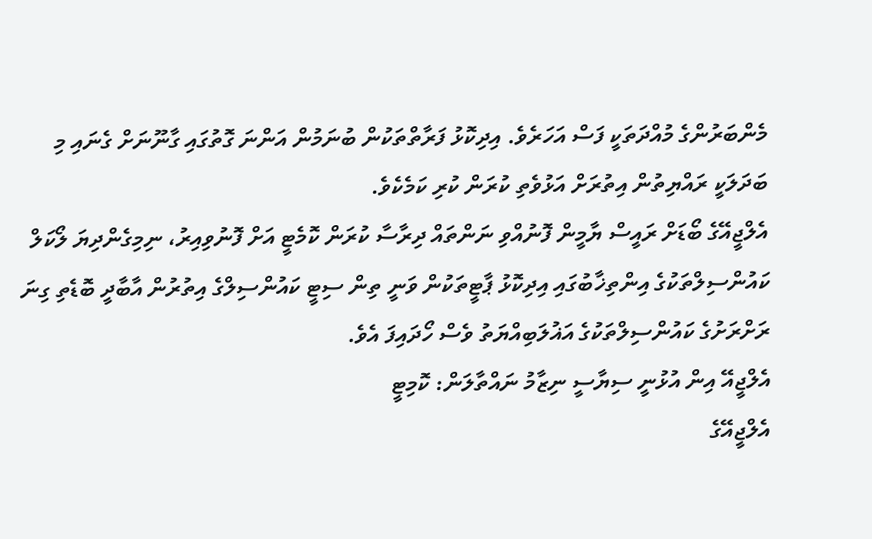މެންބަރުންގެ މުއްދަތަކީ ފަސް އަހަރެވެ. އިދިކޮޅު ފަރާތްތަކުން ބުނަމުން އަންނަ ގޮތުގައި ގާނޫނަށް ގެނައި މި ބަދަލަކީ ރައްޔިތުން އިތުރަށް އަޅުވެތި ކުރަން ކުރި ކަމެކެވެ.
އެލްޖީއޭގެ ބޯޑަށް ރައީސް ޔާމީން ފޮނުއްވި ނަންތައް ދިރާސާ ކުރަން ކޮމެޓީ އަށް ފޮނުވިއިރު، ނިމިގެންދިޔަ ލޯކަލް ކައުންސިލްތަކުގެ އިންތިޚާބުގައި އިދިކޮޅު ޕާޓީތަކުން ވަނީ ތިން ސިޓީ ކައުންސިލްގެ އިތުރުން އާބާދީ ބޮޑެތި ގިނަ ރަށްރަށުގެ ކައުންސިލްތަކުގެ އަޣުލަބިއްޔަތު ވެސް ހޯދައިފަ އެވެ.
އެލްޖީއޭ އިން އުޅުނީ ސިޔާސީ ނިޒާމު ނައްތާލަން: ކޮމިޓީ
އެލްޖީއޭގެ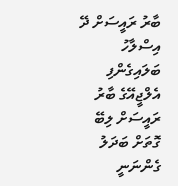ބާރު ރައީސަށް ދޭ އިސްލާހު ބަލައިގެންފި
އެލްޖީއޭގެ ބާރު ރައީސަށް ލިބޭ ގޮތަށް ބަދަލު ގެންނަނީ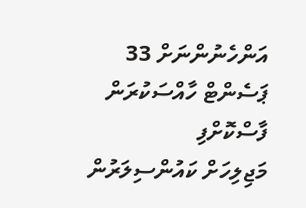އަންހެނުންނަށް 33 ޕަސެންޓް ހާއްސަކުރަން ފާސްކޮށްފި
މަޖިލިހަށް ކައުންސިލަރުން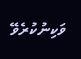ވަކިނުކުރެވޭ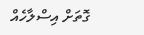ގޮތަށް އިސްލާހެއް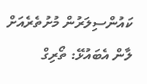ކައުންސިލަރުން މުށުތެރެއަށް ލާން އެބައުޅޭ: ތޯރިގް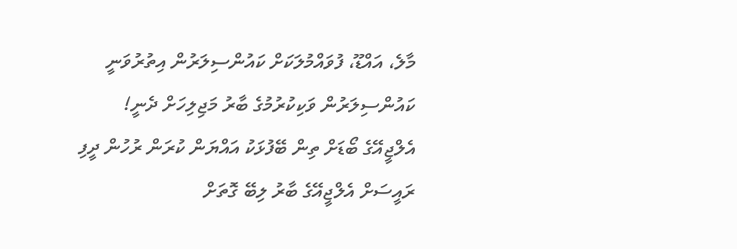މާލެ، އައްޑޫ، ފުވައްމުލަކަށް ކައުންސިލަރުން އިތުރުވަނީ
ކައުންސިލަރުން ވަކިކުރުމުގެ ބާރު މަޖިލިހަށް ދެނީ!
އެލްޖީއޭގެ ބޯޑަށް ތިން ބޭފުޅަކު އައްޔަން ކުރަން ރުހުން ދީފި
ރައީސަށް އެލްޖީއޭގެ ބާރު ލިބޭ ގޮތަށް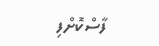ފާސްކޮށްފި